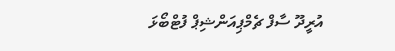އުރީދޫ ސާފް ޗެމްޕިއަންޝިޕް ފުޓްބޯޅަ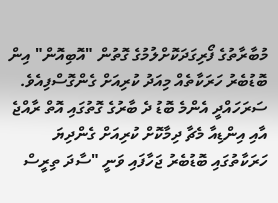މުބާރާތުގެ ފޯރިގަދަކޮށްލުމުގެ ގޮތުން "އޮބިއޮން" އިން ބޮޑުބެރު ހަރަކާތެއް މިއަދު ކުރިއަށް ގެންގޮސްފިއެވެ.
ސަރަހައްދީ އެންމެ ބޮޑު ދެ ބާރުގެ ގޮތުގައި އޮތް ރާއްޖެ އާއި އިންޑިއާ މެޗާ ދިމާކޮށް ކުރިއަށް ގެންދިޔަ ހަރަކާތުގައި ބޮޑުބެރު ޖަހާފައި ވަނީ "ސާދަ ތިރީސް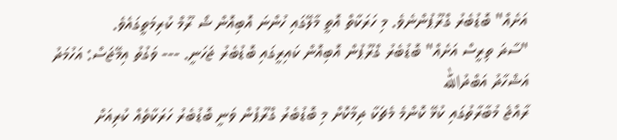އަށެއް" ބޮޑުބެރު ގްރޫޕުންނެވެ. މި ހަރަކާތް އޮތީ މާލޭގައި ހުންނަ އޮބިއޮން ޝޯ ރޫމް ކުރިމަތީގައެވެ.
"ސާދަ ތިރީސް އަށެއް" ބޮޑުބެރު ގްރޫޕުން އޮބިއޮން ކައިރީގައި ބޮޑުބެރު ޖަހަނީ. --- ވަގުތު އިމޭޖަސް: އަހުމަދު އަޝްހާދު އަބްދުالله
ރާއްޖެ މުބާރާތުގައި ކުޅޭ ކޮންމެ މެޗަކާ ދިމާކޮށް މި ބޮޑުބެރު ގްރޫޕުން ވަނީ ބޮޑުބެރު ހަރަކާތެއް ކުރިއަށް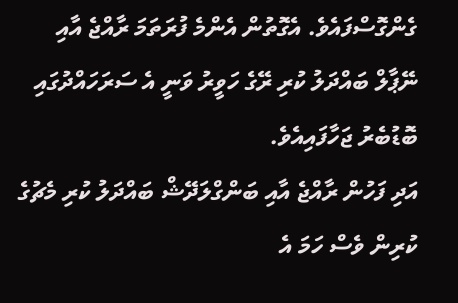ގެންގޮސްފައެވެ. އެގޮތުން އެންމެ ފުރަތަމަ ރާއްޖެ އާއި ނޭޕާލް ބައްދަލު ކުރި ރޭގެ ހަވީރު ވަނީ އެ ސަރަހައްދުގައި ބޮޑުބެރު ޖަހާފައިއެވެ.
އަދި ފަހުން ރާއްޖެ އާއި ބަންގްލަދޭޝް ބައްދަލު ކުރި މެޗުގެ ކުރިން ވެސް ހަމަ އެ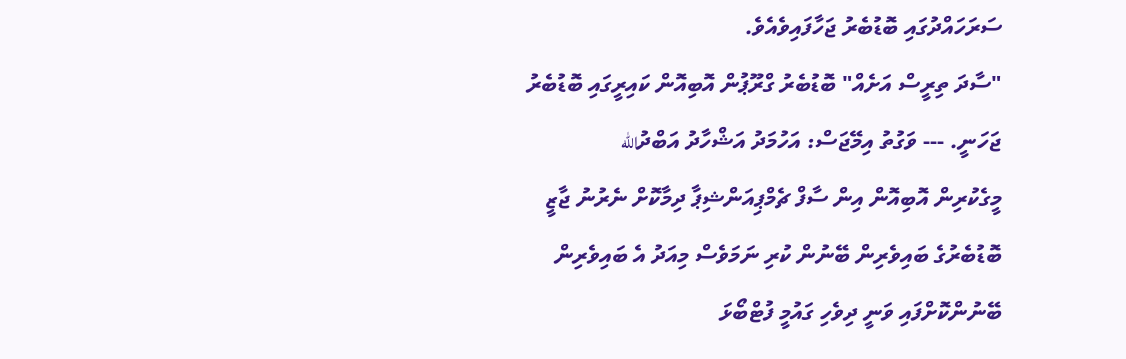ސަރަހައްދުގައި ބޮޑުބެރު ޖަހާފައިވެއެވެ.
"ސާދަ ތިރީސް އަށެއް" ބޮޑުބެރު ގްރޫޕުން އޮބިއޮން ކައިރީގައި ބޮޑުބެރު ޖަހަނީ. --- ވަގުތު އިމޭޖަސް: އަހުމަދު އަޝްހާދު އަބްދުالله
މީގެކުރިން އޮބިއޮން އިން ސާފް ޗެމްޕިއަންޝިޕާ ދިމާކޮށް ނެރުނު ޖާޒީ ބޮޑުބެރުގެ ބައިވެރިން ބޭނުން ކުރި ނަމަވެސް މިއަދު އެ ބައިވެރިން ބޭނުންކޮށްފައި ވަނީ ދިވެހި ގައުމީ ފުޓްބޯޅަ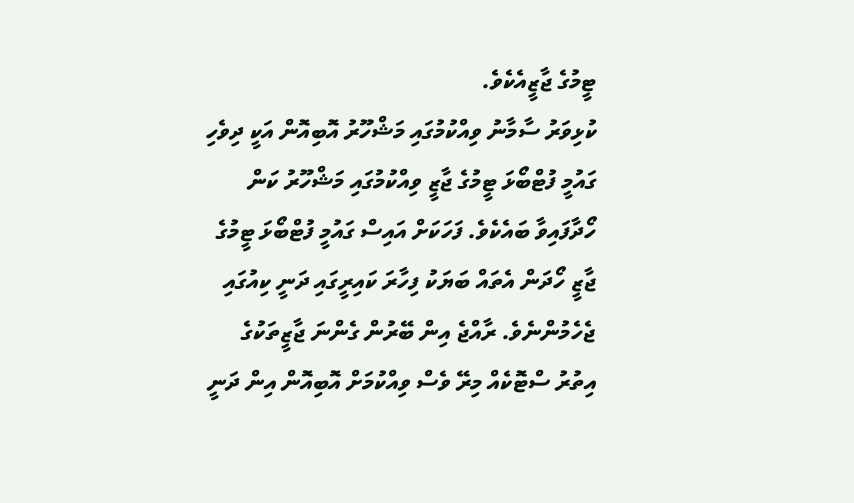ޓީމުގެ ޖާޒީއެކެވެ.
ކުޅިވަރު ސާމާނު ވިއްކުމުގައި މަޝްހޫރު އޮބިއޮން އަކީ ދިވެހި ގައުމީ ފުޓްބޯޅަ ޓީމުގެ ޖާޒީ ވިއްކުމުގައި މަޝްހޫރު ކަން ހޯދާފައިވާ ބައެކެވެ. ފަހަކަށް އައިސް ގައުމީ ފުޓްބޯޅަ ޓީމުގެ ޖާޒީ ހޯދަން އެތައް ބަޔަކު ފިހާރަ ކައިރީގައި ދަނީ ކިއުގައި ޖެހެމުންނެވެ. ރާއްޖެ އިން ބޭރުން ގެންނަ ޖާޒީތަކުގެ އިތުރު ސްޓޮކެއް މިރޭ ވެސް ވިއްކުމަށް އޮބިއޮން އިން ދަނީ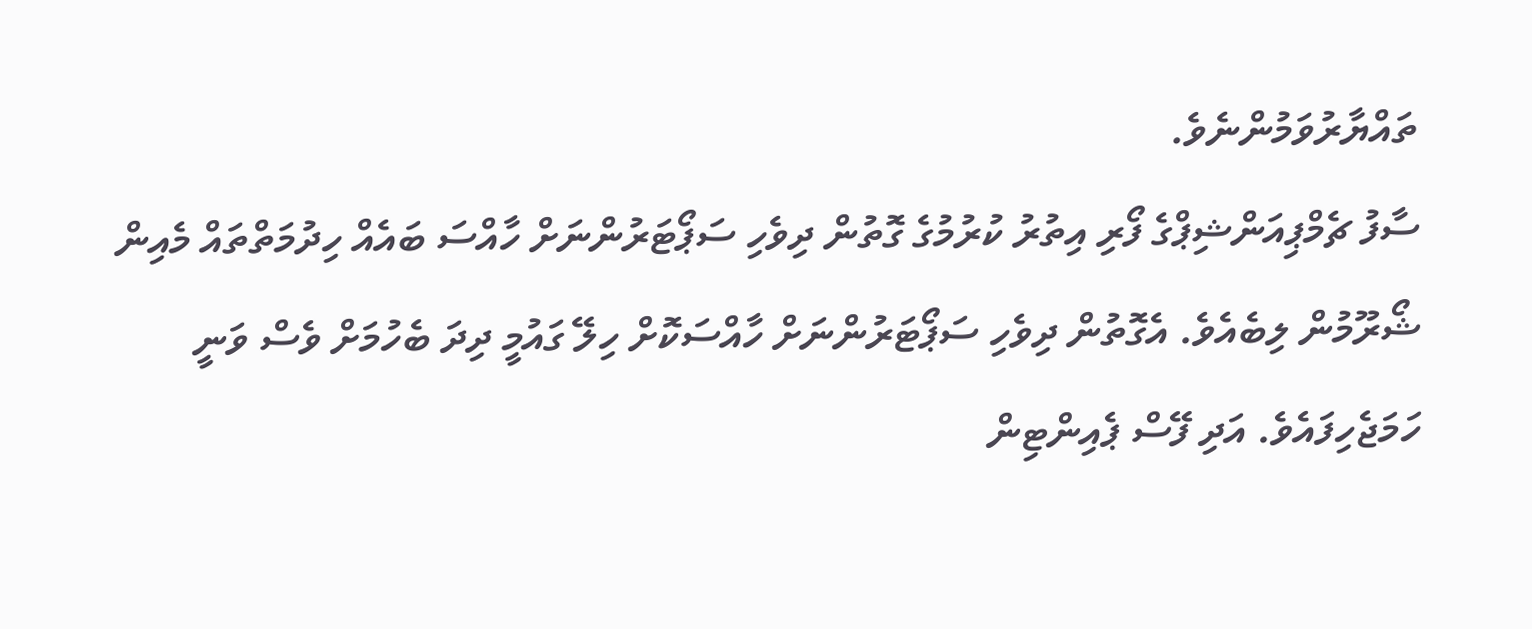ތައްޔާރުވަމުންނެވެ.
ސާފު ޗެމްޕިއަންޝިޕްގެ ފޯރި އިތުރު ކުރުމުގެ ގޮތުން ދިވެހި ސަޕޯޓަރުންނަށް ހާއްސަ ބައެއް ހިދުމަތްތައް މެއިން ޝޯރޫމުން ލިބެއެވެ. އެގޮތުން ދިވެހި ސަޕޯޓަރުންނަށް ހާއްސަކޮށް ހިލޭ ގައުމީ ދިދަ ބެހުމަށް ވެސް ވަނީ ހަމަޖެހިފައެވެ. އަދި ފޭސް ޕެއިންޓިން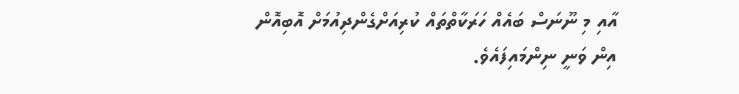އާއި މި ނޫނަސް ބައެއް ހަރަކާތްތައް ކުރިއަށްގެންދިއުމަށް އޮބިއޮން އިން ވަނީ ނިންމައިފައެވެ.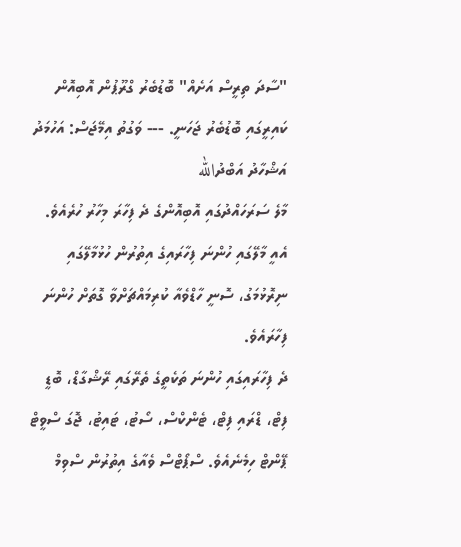"ސާދަ ތިރީސް އަށެއް" ބޮޑުބެރު ގްރޫޕުން އޮބިއޮން ކައިރީގައި ބޮޑުބެރު ޖަހަނީ. --- ވަގުތު އިމޭޖަސް: އަހުމަދު އަޝްހާދު އަބްދުالله
މާލެ ސަރަހައްދުގައި އޮބިއޮންގެ ދެ ފިހާރަ މިހާރު ހުރެއެވެ. އެއީ މާލޭގައި ހުންނަ ފިހާރައިގެ އިތުރުން ހުޅުމާލޭގައި ނިރޮޅުމަގު، ސޮނީ ހާޑްވެއާ ކުރިމައްޗަށްވާ ގޮތަށް ހުންނަ ފިހާރައެވެ.
ދެ ފިހާރައިގައި ހުންނަ ތަކެތީގެ ތެރޭގައި ރޭޝްގާޑް، ބޮޑީ ފިޓް، ޑްރައި ފިޓް، ޓެންކްސް، ސޯޓު، ޓައިޓު، ޖޮގަ ސްވީޓް ޕޭންޓް ހިމެނެއެވެ. ސްޕޯޓްސް ވެއާގެ އިތުރުން ސްވިމް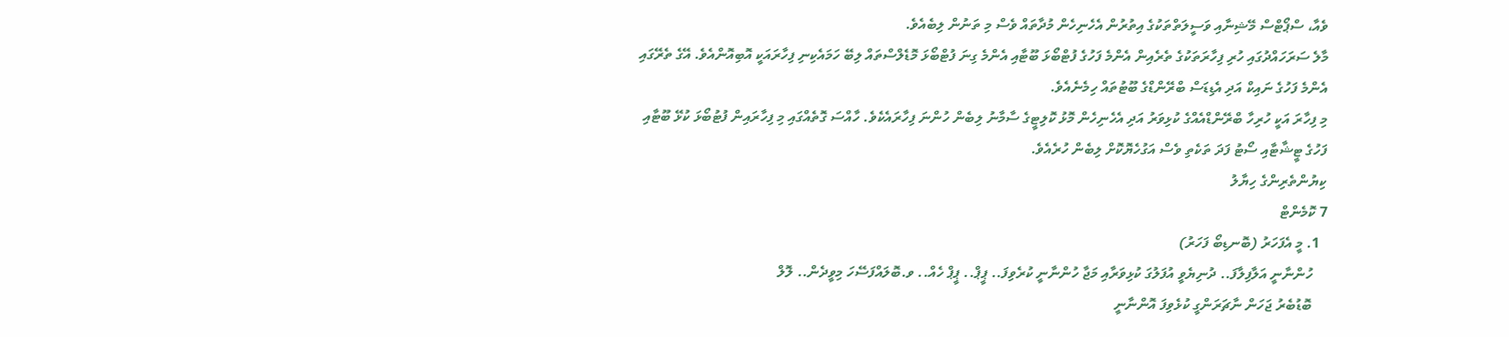ވެއާ، ސްޕޯޓްސް މޭޝިނާއި ވަސީލަތްތަކުގެ އިތުރުން އެހެނިހެން މުދާތައް ވެސް މި ތަނުން ލިބެއެވެ.
މާލެ ސަރަހައްދުގައި ހުރި ފިހާރަތަކުގެ ތެރެއިން އެންމެ ފަހުގެ ފުޓްބޯޅަ ބޫޓާއި އެންމެ ގިނަ ފުޓްބޯޅަ މޮޑެލްސްތައް ލިބޭ ހަމައެކިނި ފިހާރައަކީ އޮބިއޮންއެވެ. އޭގެ ތެރޭގައި އެންމެ ފަހުގެ ނައިކް އަދި އެޑިޑަސް ބްރޭންޑްގެ ބޫޓުތައް ހިމެނެއެވެ.
މި ފިހާރަ އަކީ ހުރިހާ ބްރޭންޑްއެއްގެ ކުޅިވަރު އަދި އެހެނިހެން މޮޅު ކޮލިޓީގެ ސާމާނު ލިބެން ހުންނަ ފިހާރައެކެވެ. ހާއްސަ ގޮތެއްގައި މި ފިހާރައިން ފުޓުބޯޅަ ކުޅޭ ބޫޓާއި ފަހުގެ ޓީޝާޓާއި ސޯޓު ފަދަ ތަކެތި ވެސް އަގުހެޔޮކޮށް ލިބެން ހުރެއެވެ.
ކިޔުންތެރިންގެ ހިޔާލު
7 ކޮމެންޓް
  1. މީ އެފަހަރު (ބޮނޑިބޯ ފަހަރު)
    ހުންނާނީ އަލާފިލާފަ.. ދުނިޔެވީ އުފަލުގަ ކުޅިވަރާއި މަޖާ ހުންނާނީ ކުރެވިފަ.. ޕީޕް.. ޕީޕް ހެއް.. ވ.ބޮލައްފަސޭހަ މިވީދެން.. ލޮލް
    ބޮޑުބެރު ޖަހަން ނާޗަރަންގީ ކުޅެވިފަ އޮންނާނީ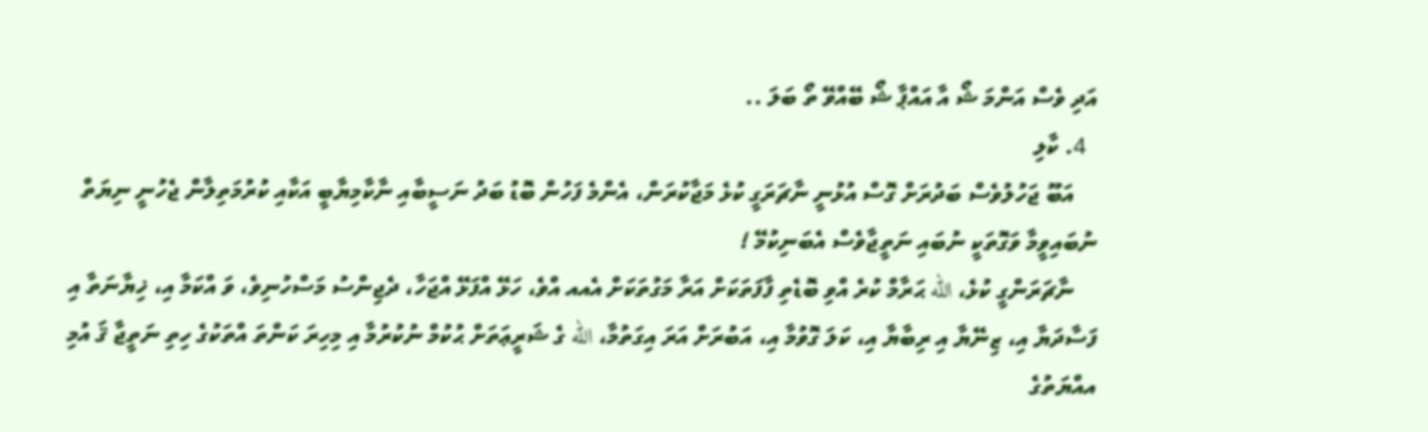އަދި ވެސް އަންމަ ޝޯ އާ އައްޕާ ޝޯ ބޭއްވޭ ތޯ ބަލަ ..
  4. ކާލި
    އަބޫ ޖަހުލުވެސް ބަދުރަށް ގޮސް އުޅުނީ ނާޗަރަގީ ކުޅެ މަޖާކުރަން، އެންމެ ފަހުން ބޮޑު ބަދު ނަސީބާއި ނާކާމިޔާބީ އަކާއި ކުރުމަތިލާން ޖެހުނީ ނިޔަތް ނުބައިވީމާ ވަގޮތަކީ ނުބައި ނަތީޖާވެސް އެބަނިކުމޭ !
    ނާޗަރަންގީ ކުޅެ، الله ޙަރާމް ކުރެ އްވި ބޮޑެތި ފާފަތަކަށް އަރާ މަގުތަކަށް އެއއ އްވެ، ހަޅޭ އްފަޅޭ އްޖަހާ، ދެޖިންސު މަސްހުނިވެ، ވަ އްކަމާ އި، ޚިޔާނަތާ އި ފަސާދަޔާ އި، ޒިނޭޔާ އި ރިބާޔާ އި، ކަލަ ގޮވުމާ އި، އަބުރަށް އަރަ އިގަތުމާ، الله ގެ ޝަރީޢަތަށް ޙުކުމް ނުކުރުމާ އި މިހިރަ ކަންތަ އްތަކުގެ ހިތި ނަތީޖާ ޤަ އުމި އއްޔަތުގެ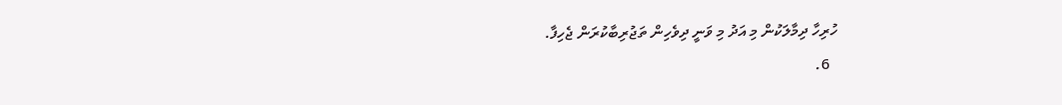ހުރިހާ ދިމާލަކުން މި އަދު މި ވަނީ ދިވެހިން ތަޖުރިބާކުރަން ޖެހިފާ.
  6.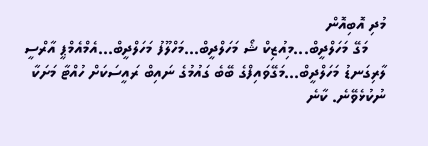މުދި އޮބިއޮން
    މަގޭ މަހަލްދީބް...މިއުޒިކް ޝޯ މަހަލްދީބް...މަހްލޫފު މަހަލްދީބް...އެމްއެމްޕީ އާރްސީ ލާރިގަނޑު މަހަލްދީބް...މަގޭވައިފްގެ ބޭބެ ގައުމުގެ ނައިބް ރައީސަކަށް ހުއްޓާ މަށަކާ ނުކުޅެވޭނެ. ކާނެ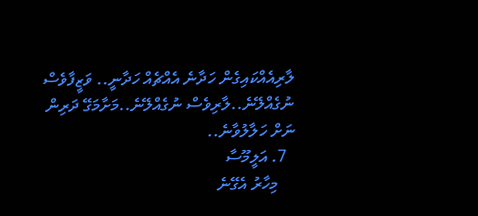ލާރިއެއްކައިގެން ހަދާނެ އެއްޗެއް ހަދާނީ.. ވަޒީފާވެސް ނުގެއްލޭނެ..ލާރިވެސް ނުގެއްލޭނެ..މަށާމަގޭ ދަރިން ނަށް ހަލާލުވާނެ..
  7. އަލީމޫސާ
    މިހާރު އެގޭނެ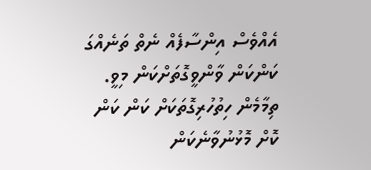އެއްވެސް އިންސާފެއް ނެތް ތަނެއްގަ ކަންކަން ވާންވީގޮތަށްކަން މިވީ. ތިމާމެން ހިތުހުރިގޮތަކަށް ކަން ކަން ކޮށް މޮޅުނުވާނެކަން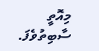މިއޮތީ ސާބިތުވެފަ.